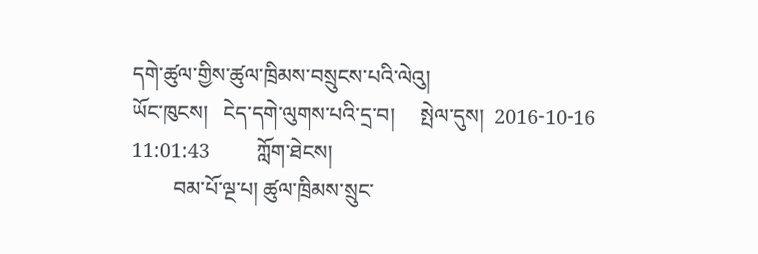དགེ་ཚུལ་གྱིས་ཚུལ་ཁྲིམས་བསྲུངས་པའི་ལེའུ།
ཡོང་ཁུངས།   ངེད་དགེ་ལུགས་པའི་དྲ་བ།     སྤེལ་དུས།  2016-10-16 11:01:43         ཀློག་ཐེངས།
        བམ་པོ་ལྔ་པ། ཚུལ་ཁྲིམས་སྲུང་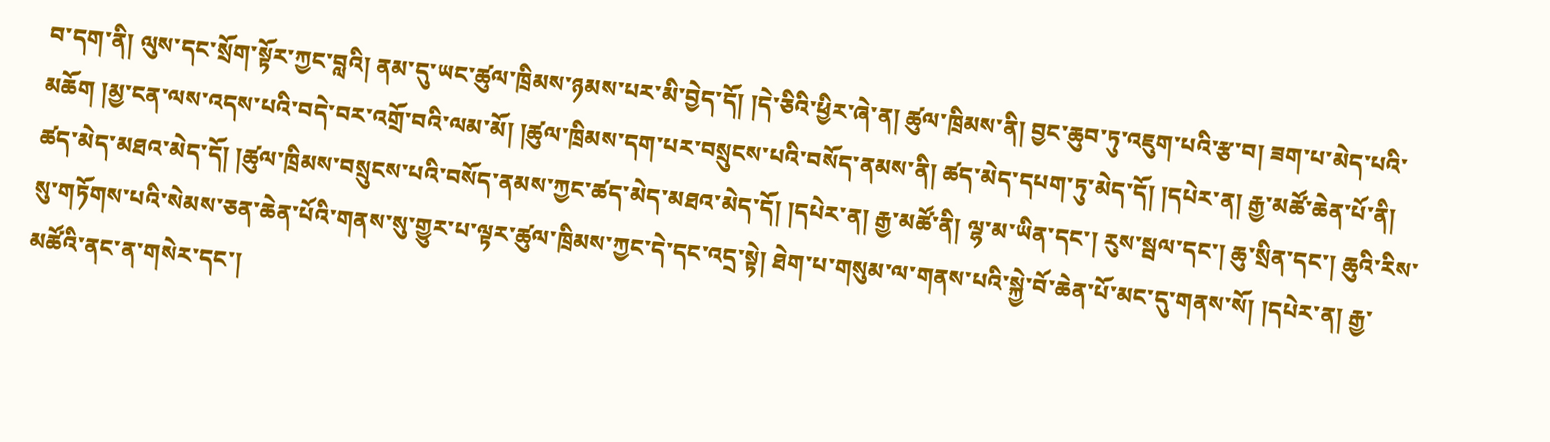བ་དག་ནི། ལུས་དང་སྲོག་སྟོར་ཀྱང་བླའི། ནམ་དུ་ཡང་ཚུལ་ཁྲིམས་ཉམས་པར་མི་བྱེད་དོ། །དེ་ཅིའི་ཕྱིར་ཞེ་ན། ཚུལ་ཁྲིམས་ནི། བྱང་ཆུབ་ཏུ་འཇུག་པའི་རྩ་བ། ཟག་པ་མེད་པའི་མཆོག །མྱ་ངན་ལས་འདས་པའི་བདེ་བར་འགྲོ་བའི་ལམ་མོ། །ཚུལ་ཁྲིམས་དག་པར་བསྲུངས་པའི་བསོད་ནམས་ནི། ཚད་མེད་དཔག་ཏུ་མེད་དོ། །དཔེར་ན། རྒྱ་མཚོ་ཆེན་པོ་ནི། ཚད་མེད་མཐའ་མེད་དོ། །ཚུལ་ཁྲིམས་བསྲུངས་པའི་བསོད་ནམས་ཀྱང་ཚད་མེད་མཐའ་མེད་དོ། །དཔེར་ན། རྒྱ་མཚོ་ནི། ལྷ་མ་ཡིན་དང་། རུས་སྦལ་དང་། ཆུ་སྲིན་དང་། ཆུའི་རིས་སུ་གཏོགས་པའི་སེམས་ཅན་ཆེན་པོའི་གནས་སུ་གྱུར་པ་ལྟར་ཚུལ་ཁྲིམས་ཀྱང་དེ་དང་འདྲ་སྟེ། ཐེག་པ་གསུམ་ལ་གནས་པའི་སྐྱེ་བོ་ཆེན་པོ་མང་དུ་གནས་སོ། །དཔེར་ན། རྒྱ་མཚོའི་ནང་ན་གསེར་དང་།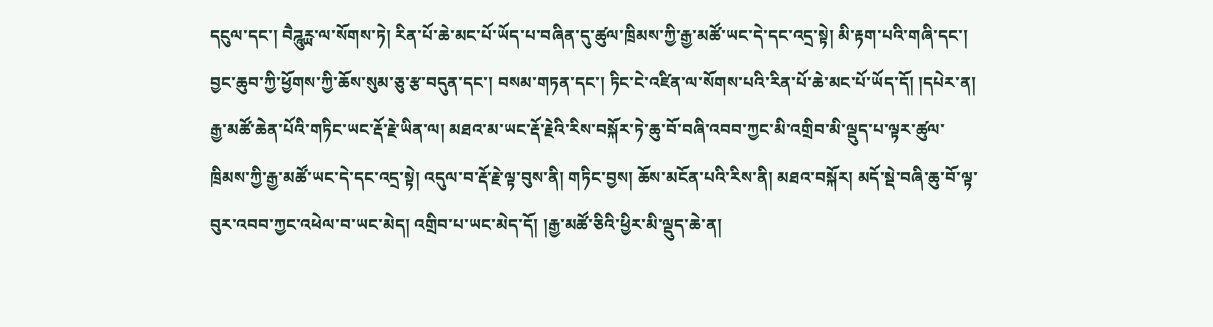དངུལ་དང་། བཻཌཱུཪྻ་ལ་སོགས་ཏེ། རིན་པོ་ཆེ་མང་པོ་ཡོད་པ་བཞིན་དུ་ཚུལ་ཁྲིམས་ཀྱི་རྒྱ་མཚོ་ཡང་དེ་དང་འདྲ་སྟེ། མི་རྟག་པའི་གཞི་དང་། བྱང་ཆུབ་ཀྱི་ཕྱོགས་ཀྱི་ཆོས་སུམ་ཅུ་རྩ་བདུན་དང་། བསམ་གཏན་དང་། ཏིང་ངེ་འཛིན་ལ་སོགས་པའི་རིན་པོ་ཆེ་མང་པོ་ཡོད་དོ། །དཔེར་ན། རྒྱ་མཚོ་ཆེན་པོའི་གཏིང་ཡང་རྡོ་རྗེ་ཡིན་ལ། མཐའ་མ་ཡང་རྡོ་རྗེའི་རིས་བསྐོར་ཏེ་ཆུ་བོ་བཞི་འབབ་ཀྱང་མི་འགྲིབ་མི་ལྡུད་པ་ལྟར་ཚུལ་ཁྲིམས་ཀྱི་རྒྱ་མཚོ་ཡང་དེ་དང་འདྲ་སྟེ། འདུལ་བ་རྡོ་རྗེ་ལྟ་བུས་ནི། གཏིང་བྱས། ཆོས་མངོན་པའི་རིས་ནི། མཐའ་བསྐོར། མདོ་སྡེ་བཞི་ཆུ་བོ་ལྟ་བུར་འབབ་ཀྱང་འཕེལ་བ་ཡང་མེད། འགྲིབ་པ་ཡང་མེད་དོ། །རྒྱ་མཚོ་ཅིའི་ཕྱིར་མི་ལྡུད་ཆེ་ན།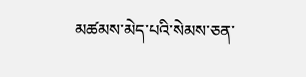མཚམས་མེད་པའི་སེམས་ཅན་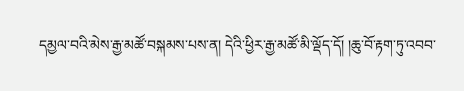དམྱལ་བའི་མེས་རྒྱ་མཚོ་བསྐམས་པས་ན། དེའི་ཕྱིར་རྒྱ་མཚོ་མི་ལྡོད་དོ། །ཆུ་བོ་རྟག་ཏུ་འབབ་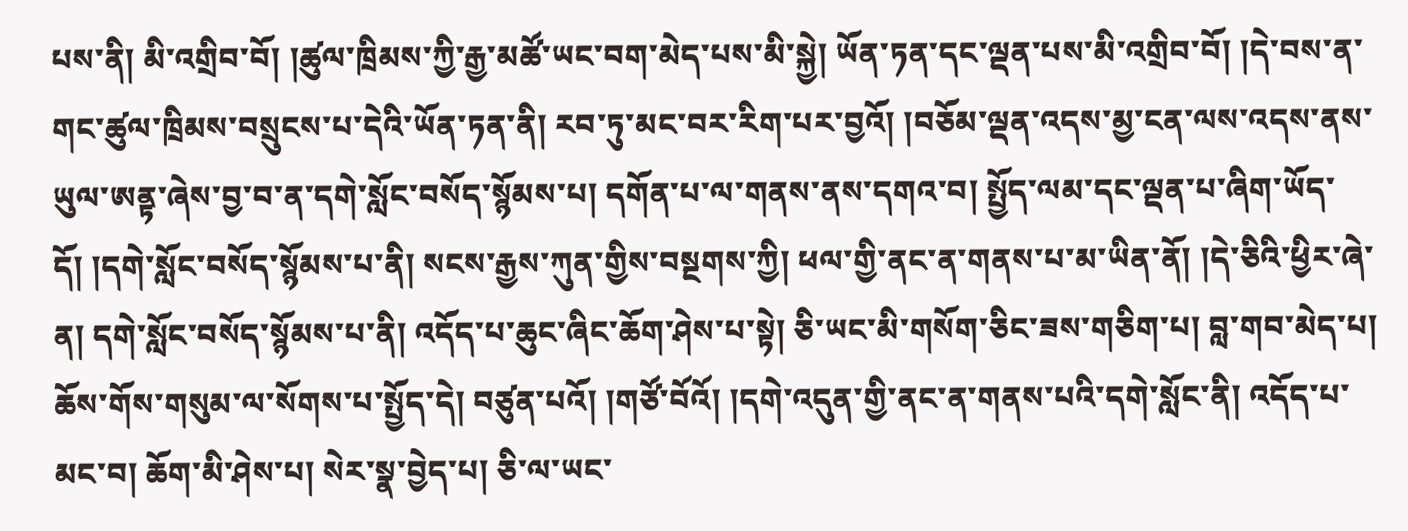པས་ནི། མི་འགྲིབ་བོ། །ཚུལ་ཁྲིམས་ཀྱི་རྒྱ་མཚོ་ཡང་བག་མེད་པས་མི་སྐྱེ། ཡོན་ཏན་དང་ལྡན་པས་མི་འགྲིབ་བོ། །དེ་བས་ན་གང་ཚུལ་ཁྲིམས་བསྲུངས་པ་དེའི་ཡོན་ཏན་ནི། རབ་ཏུ་མང་བར་རིག་པར་བྱའོ། །བཅོམ་ལྡན་འདས་མྱ་ངན་ལས་འདས་ནས་ཡུལ་ཨནྟ་ཞེས་བྱ་བ་ན་དགེ་སློང་བསོད་སྙོམས་པ། དགོན་པ་ལ་གནས་ནས་དགའ་བ། སྤྱོད་ལམ་དང་ལྡན་པ་ཞིག་ཡོད་དོ། །དགེ་སློང་བསོད་སྙོམས་པ་ནི། སངས་རྒྱས་ཀུན་གྱིས་བསྔགས་ཀྱི། ཕལ་གྱི་ནང་ན་གནས་པ་མ་ཡིན་ནོ། །དེ་ཅིའི་ཕྱིར་ཞེ་ན། དགེ་སློང་བསོད་སྙོམས་པ་ནི། འདོད་པ་ཆུང་ཞིང་ཆོག་ཤེས་པ་སྟེ། ཅི་ཡང་མི་གསོག་ཅིང་ཟས་གཅིག་པ། བླ་གབ་མེད་པ། ཆོས་གོས་གསུམ་ལ་སོགས་པ་སྤྱོད་དེ། བཙུན་པའོ། །གཙོ་བོའོ། །དགེ་འདུན་གྱི་ནང་ན་གནས་པའི་དགེ་སློང་ནི། འདོད་པ་མང་བ། ཆོག་མི་ཤེས་པ། སེར་སྣ་བྱེད་པ། ཅི་ལ་ཡང་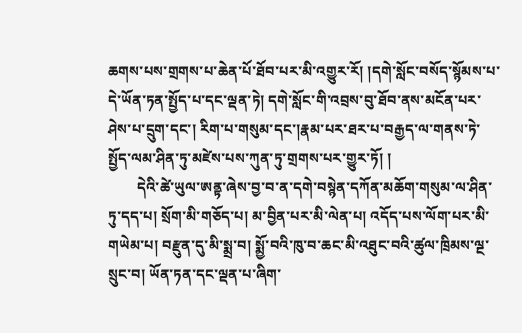ཆགས་པས་གྲགས་པ་ཆེན་པོ་ཐོབ་པར་མི་འགྱུར་རོ། །དགེ་སློང་བསོད་སྙོམས་པ་དེ་ཡོན་ཏན་སྤྱོད་པ་དང་ལྡན་ཏེ། དགེ་སློང་གི་འབྲས་བུ་ཐོབ་ནས་མངོན་པར་ཤེས་པ་དྲུག་དང་། རིག་པ་གསུམ་དང་།རྣམ་པར་ཐར་པ་བརྒྱད་ལ་གནས་ཏེ་སྤྱོད་ལམ་ཤིན་ཏུ་མཛེས་པས་ཀུན་ཏུ་གྲགས་པར་གྱུར་ཏོ། །
        དེའི་ཚེ་ཡུལ་ཨནྟ་ཞེས་བྱ་བ་ན་དགེ་བསྙེན་དཀོན་མཆོག་གསུམ་ལ་ཤིན་ཏུ་དད་པ། སྲོག་མི་གཅོད་པ། མ་བྱིན་པར་མི་ལེན་པ། འདོད་པས་ལོག་པར་མི་གཡེམ་པ། བརྫུན་དུ་མི་སྨྲ་བ། སྨྱོ་བའི་ཁུ་བ་ཆང་མི་འཐུང་བའི་ཚུལ་ཁྲིམས་ལྔ་སྲུང་བ། ཡོན་ཏན་དང་ལྡན་པ་ཞིག་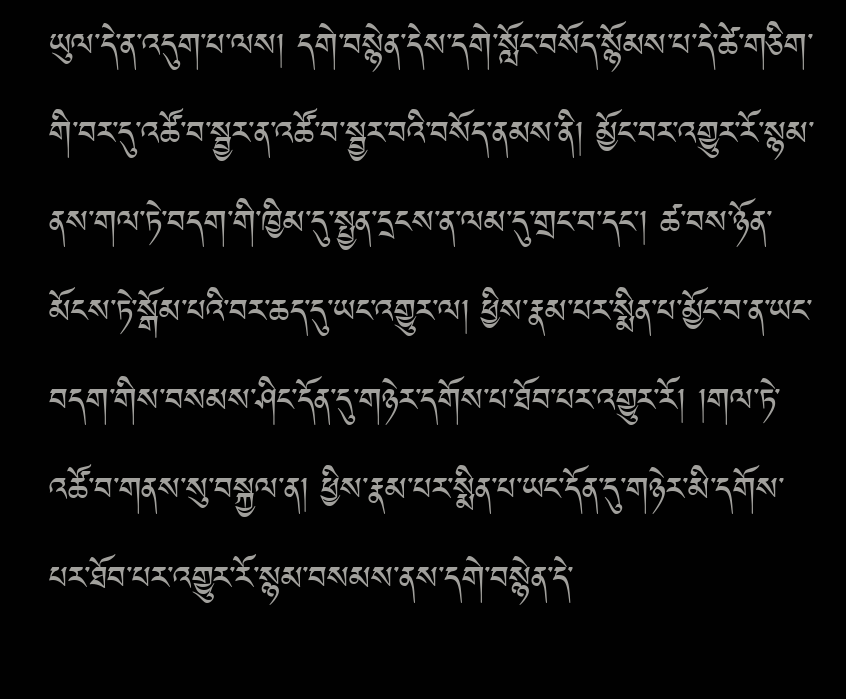ཡུལ་དེ་ན་འདུག་པ་ལས། དགེ་བསྙེན་དེས་དགེ་སློང་བསོད་སྙོམས་པ་དེ་ཚེ་གཅིག་གི་བར་དུ་འཚོ་བ་སྦྱར་ན་འཚོ་བ་སྦྱར་བའི་བསོད་ནམས་ནི། མྱོང་བར་འགྱུར་རོ་སྙམ་ནས་གལ་ཏེ་བདག་གི་ཁྱིམ་དུ་སྤྱན་དྲངས་ན་ལམ་དུ་གྲང་བ་དང་། ཚ་བས་ཉོན་མོངས་ཏེ་སྒོམ་པའི་བར་ཆད་དུ་ཡང་འགྱུར་ལ། ཕྱིས་རྣམ་པར་སྨིན་པ་མྱོང་བ་ན་ཡང་བདག་གིས་བསམས་ཤིང་དོན་དུ་གཉེར་དགོས་པ་ཐོབ་པར་འགྱུར་རོ། །གལ་ཏེ་འཚོ་བ་གནས་སུ་བསྐྱལ་ན། ཕྱིས་རྣམ་པར་སྨིན་པ་ཡང་དོན་དུ་གཉེར་མི་དགོས་པར་ཐོབ་པར་འགྱུར་རོ་སྙམ་བསམས་ནས་དགེ་བསྙེན་དེ་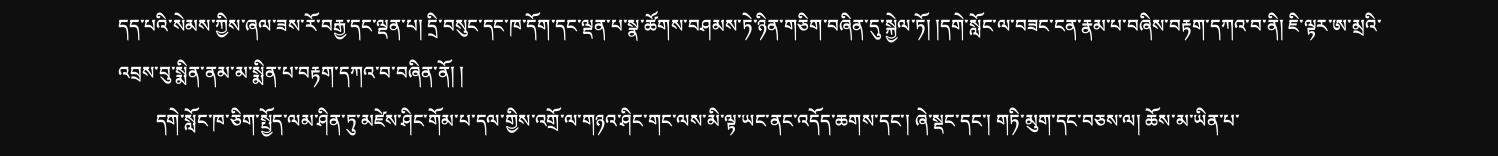དད་པའི་སེམས་ཀྱིས་ཞལ་ཟས་རོ་བརྒྱ་དང་ལྡན་པ། དྲི་བསུང་དང་ཁ་དོག་དང་ལྡན་པ་སྣ་ཚོགས་བཤམས་ཏེ་ཉིན་གཅིག་བཞིན་དུ་སྐྱེལ་ཏོ། །དགེ་སློང་ལ་བཟང་ངན་རྣམ་པ་བཞིས་བརྟག་དཀའ་བ་ནི། ཇི་ལྟར་ཨ་མྲའི་འབྲས་བུ་སྨིན་ནམ་མ་སྨིན་པ་བརྟག་དཀའ་བ་བཞིན་ནོ། །
        དགེ་སློང་ཁ་ཅིག་སྤྱོད་ལམ་ཤིན་ཏུ་མཛེས་ཤིང་གོམ་པ་དལ་གྱིས་འགྲོ་ལ་གཉའ་ཤིང་གང་ལས་མི་ལྟ་ཡང་ནང་འདོད་ཆགས་དང་། ཞེ་སྡང་དང་། གཏི་མུག་དང་བཅས་ལ། ཆོས་མ་ཡིན་པ་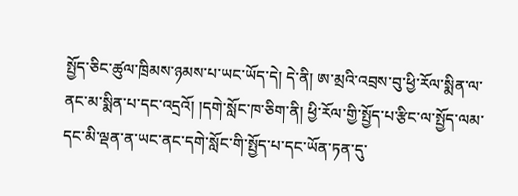སྤྱོད་ཅིང་ཚུལ་ཁྲིམས་ཉམས་པ་ཡང་ཡོད་དེ། དེ་ནི། ཨ་མྲའི་འབྲས་བུ་ཕྱི་རོལ་སྨིན་ལ་ནང་མ་སྨིན་པ་དང་འདྲའོ། །དགེ་སློང་ཁ་ཅིག་ནི། ཕྱི་རོལ་གྱི་སྤྱོད་པ་རྩིང་ལ་སྤྱོད་ལམ་དང་མི་ལྡན་ན་ཡང་ནང་དགེ་སློང་གི་སྤྱོད་པ་དང་ཡོན་ཏན་དུ་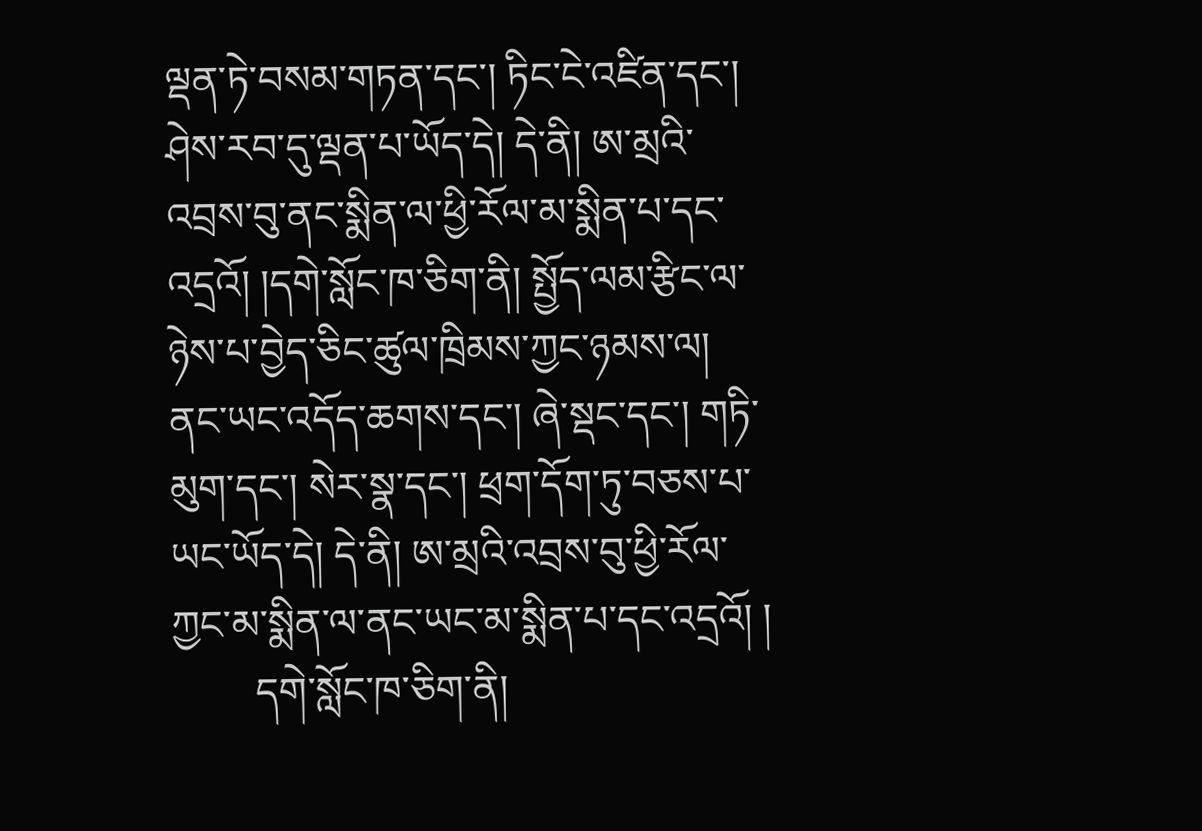ལྡན་ཏེ་བསམ་གཏན་དང་། ཏིང་ངེ་འཛིན་དང་། ཤེས་རབ་དུ་ལྡན་པ་ཡོད་དེ། དེ་ནི། ཨ་མྲའི་འབྲས་བུ་ནང་སྨིན་ལ་ཕྱི་རོལ་མ་སྨིན་པ་དང་འདྲའོ། །དགེ་སློང་ཁ་ཅིག་ནི། སྤྱོད་ལམ་རྩིང་ལ་ཉེས་པ་བྱེད་ཅིང་ཚུལ་ཁྲིམས་ཀྱང་ཉམས་ལ། ནང་ཡང་འདོད་ཆགས་དང་། ཞེ་སྡང་དང་། གཏི་མུག་དང་། སེར་སྣ་དང་། ཕྲག་དོག་ཏུ་བཅས་པ་ཡང་ཡོད་དེ། དེ་ནི། ཨ་མྲའི་འབྲས་བུ་ཕྱི་རོལ་ཀྱང་མ་སྨིན་ལ་ནང་ཡང་མ་སྨིན་པ་དང་འདྲའོ། །
        དགེ་སློང་ཁ་ཅིག་ནི།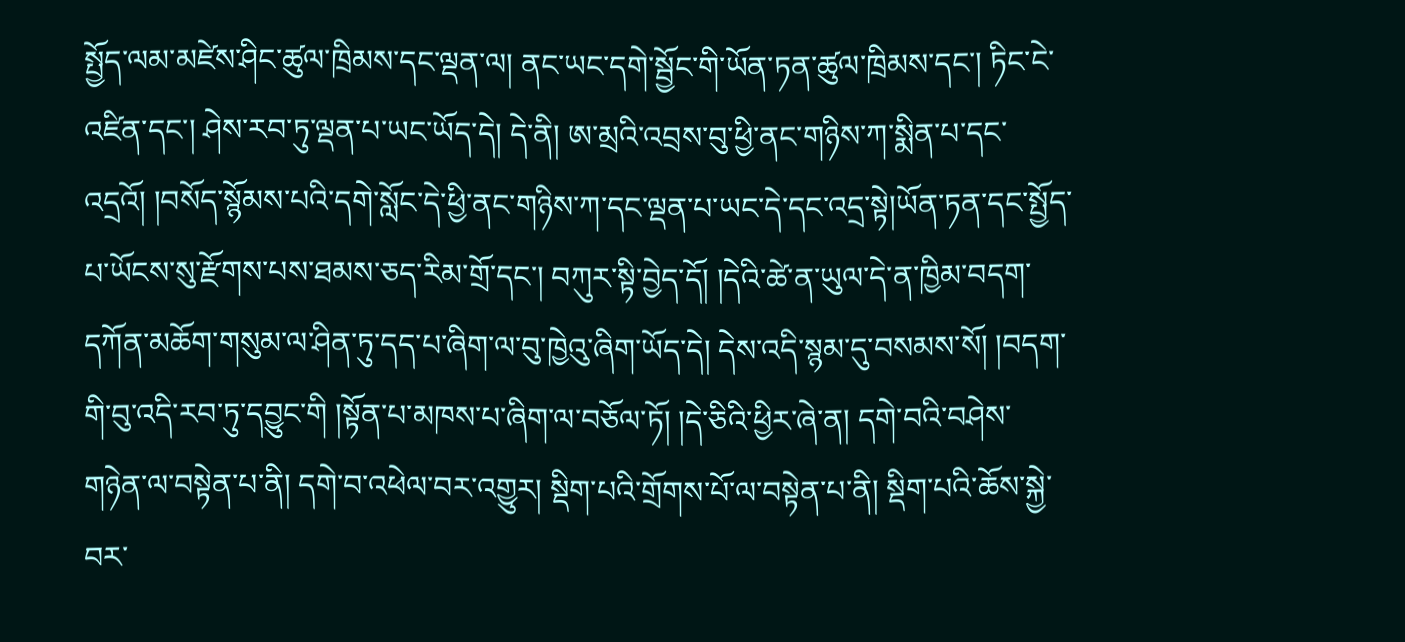སྤྱོད་ལམ་མཛེས་ཤིང་ཚུལ་ཁྲིམས་དང་ལྡན་ལ། ནང་ཡང་དགེ་སྦྱོང་གི་ཡོན་ཏན་ཚུལ་ཁྲིམས་དང་། ཏིང་ངེ་འཛིན་དང་། ཤེས་རབ་ཏུ་ལྡན་པ་ཡང་ཡོད་དེ། དེ་ནི། ཨ་མྲའི་འབྲས་བུ་ཕྱི་ནང་གཉིས་ཀ་སྨིན་པ་དང་འདྲའོ། །བསོད་སྙོམས་པའི་དགེ་སློང་དེ་ཕྱི་ནང་གཉིས་ཀ་དང་ལྡན་པ་ཡང་དེ་དང་འདྲ་སྟེ།ཡོན་ཏན་དང་སྤྱོད་པ་ཡོངས་སུ་རྫོགས་པས་ཐམས་ཅད་རིམ་གྲོ་དང་། བཀུར་སྟི་བྱེད་དོ། །དེའི་ཚེ་ན་ཡུལ་དེ་ན་ཁྱིམ་བདག་དཀོན་མཆོག་གསུམ་ལ་ཤིན་ཏུ་དད་པ་ཞིག་ལ་བུ་ཁྱེའུ་ཞིག་ཡོད་དེ། དེས་འདི་སྙམ་དུ་བསམས་སོ། །བདག་གི་བུ་འདི་རབ་ཏུ་དབྱུང་གི །སྟོན་པ་མཁས་པ་ཞིག་ལ་བཅོལ་ཏོ། །དེ་ཅིའི་ཕྱིར་ཞེ་ན། དགེ་བའི་བཤེས་གཉེན་ལ་བསྟེན་པ་ནི། དགེ་བ་འཕེལ་བར་འགྱུར། སྡིག་པའི་གྲོགས་པོ་ལ་བསྟེན་པ་ནི། སྡིག་པའི་ཆོས་སྐྱེ་བར་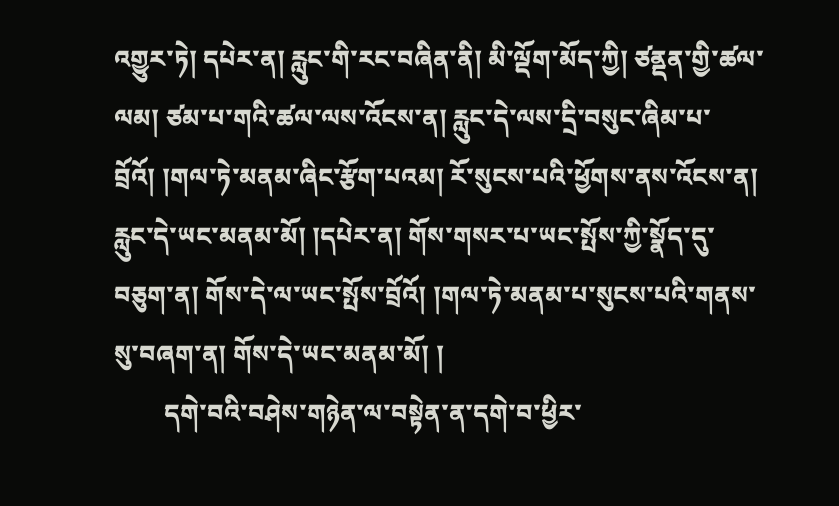འགྱུར་ཏེ། དཔེར་ན། རླུང་གི་རང་བཞིན་ནི། མི་ལྡོག་མོད་ཀྱི། ཙནྡན་གྱི་ཚལ་ལམ། ཙམ་པ་གའི་ཚལ་ལས་འོངས་ན། རླུང་དེ་ལས་དྲི་བསུང་ཞིམ་པ་བྲོའོ། །གལ་ཏེ་མནམ་ཞིང་རྩོག་པའམ། རོ་སུངས་པའི་ཕྱོགས་ནས་འོངས་ན། རླུང་དེ་ཡང་མནམ་མོ། །དཔེར་ན། གོས་གསར་པ་ཡང་སྤོས་ཀྱི་སྣོད་དུ་བཅུག་ན། གོས་དེ་ལ་ཡང་སྤོས་བྲོའོ། །གལ་ཏེ་མནམ་པ་སུངས་པའི་གནས་སུ་བཞག་ན། གོས་དེ་ཡང་མནམ་མོ། །
        དགེ་བའི་བཤེས་གཉེན་ལ་བསྟེན་ན་དགེ་བ་ཕྱིར་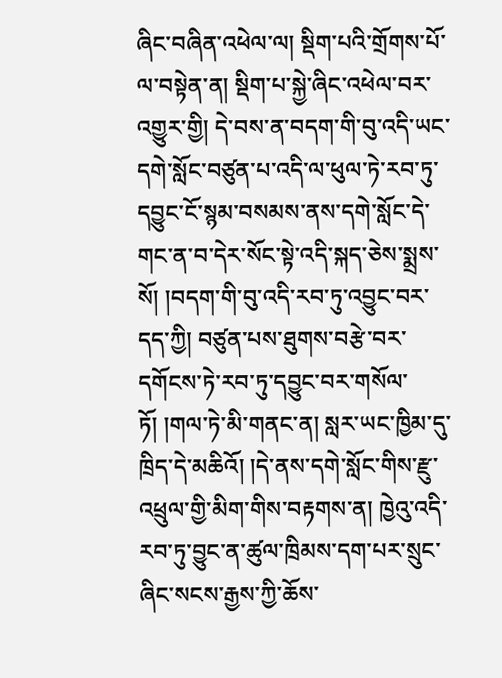ཞིང་བཞིན་འཕེལ་ལ། སྡིག་པའི་གྲོགས་པོ་ལ་བསྟེན་ན། སྡིག་པ་སྐྱེ་ཞིང་འཕེལ་བར་འགྱུར་གྱི། དེ་བས་ན་བདག་གི་བུ་འདི་ཡང་དགེ་སློང་བཙུན་པ་འདི་ལ་ཕུལ་ཏེ་རབ་ཏུ་དབྱུང་ངོ་སྙམ་བསམས་ནས་དགེ་སློང་དེ་གང་ན་བ་དེར་སོང་སྟེ་འདི་སྐད་ཅེས་སྨྲས་སོ། །བདག་གི་བུ་འདི་རབ་ཏུ་འབྱུང་བར་དད་ཀྱི། བཙུན་པས་ཐུགས་བརྩེ་བར་དགོངས་ཏེ་རབ་ཏུ་དབྱུང་བར་གསོལ་ཏོ། །གལ་ཏེ་མི་གནང་ན། སླར་ཡང་ཁྱིམ་དུ་ཁྲིད་དེ་མཆིའོ། །དེ་ནས་དགེ་སློང་གིས་རྫུ་འཕྲུལ་གྱི་མིག་གིས་བརྟགས་ན། ཁྱེའུ་འདི་རབ་ཏུ་བྱུང་ན་ཚུལ་ཁྲིམས་དག་པར་སྲུང་ཞིང་སངས་རྒྱས་ཀྱི་ཆོས་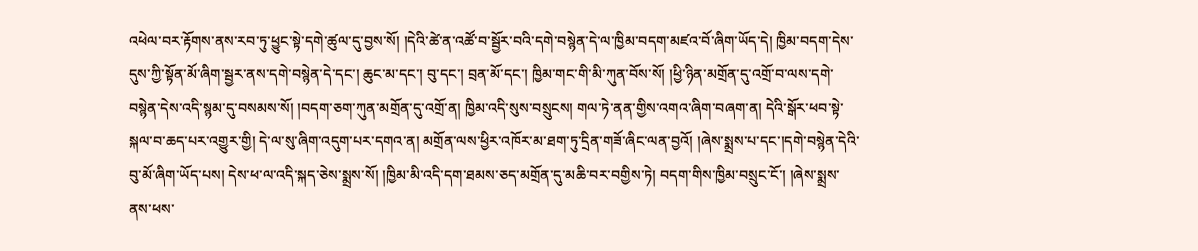འཕེལ་བར་རྟོགས་ནས་རབ་ཏུ་ཕྱུང་སྟེ་དགེ་ཚུལ་དུ་བྱས་སོ། །དེའི་ཚེ་ན་འཚོ་བ་སྦྱོར་བའི་དགེ་བསྙེན་དེ་ལ་ཁྱིམ་བདག་མཛའ་བོ་ཞིག་ཡོད་དེ། ཁྱིམ་བདག་དེས་དུས་ཀྱི་སྟོན་མོ་ཞིག་སྦྱར་ནས་དགེ་བསྙེན་དེ་དང་། ཆུང་མ་དང་། བུ་དང་། བྲན་མོ་དང་། ཁྱིམ་གང་གི་མི་ཀུན་བོས་སོ། །ཕྱི་ཉིན་མགྲོན་དུ་འགྲོ་བ་ལས་དགེ་བསྙེན་དེས་འདི་སྙམ་དུ་བསམས་སོ། །བདག་ཅག་ཀུན་མགྲོན་དུ་འགྲོ་ན། ཁྱིམ་འདི་སུས་བསྲུངས། གལ་ཏེ་ནན་གྱིས་འགའ་ཞིག་བཞག་ན། དེའི་སྒོར་ཕབ་སྟེ་སྐལ་བ་ཆད་པར་འགྱུར་གྱི། དེ་ལ་སུ་ཞིག་འདུག་པར་དགའ་ན། མགྲོན་ལས་ཕྱིར་འཁོར་མ་ཐག་ཏུ་དྲིན་གཟོ་ཞིང་ལན་བྱའོ། །ཞེས་སྨྲས་པ་དང་།དགེ་བསྙེན་དེའི་བུ་མོ་ཞིག་ཡོད་པས། དེས་ཕ་ལ་འདི་སྐད་ཅེས་སྨྲས་སོ། །ཁྱིམ་མི་འདི་དག་ཐམས་ཅད་མགྲོན་དུ་མཆི་བར་བགྱིས་ཏེ། བདག་གིས་ཁྱིམ་བསྲུང་ངོ་། །ཞེས་སྨྲས་ནས་ཕས་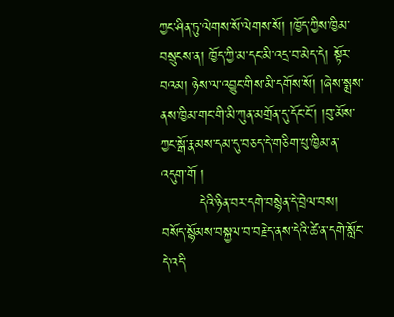ཀྱང་ཤིན་ཏུ་ལེགས་སོ་ལེགས་སོ། །ཁྱོད་ཀྱིས་ཁྱིམ་བསྲུངས་ན། ཁྱོད་ཀྱི་མ་དང་མི་འདྲ་བ་མེད་དེ། སྟོར་བའམ། ཉེས་ལ་འབྱུང་གིས་མི་དགོས་སོ། །ཞེས་སྨྲས་ནས་ཁྱིམ་གང་གི་མི་ཀུན་མགྲོན་དུ་དོང་ངོ་། །བུ་མོས་ཀྱང་སྒོ་རྣམས་དམ་དུ་བཅད་དེ་གཅིག་པུ་ཁྱིམ་ན་འདུག་གོ །
        དེའི་ཉིན་བར་དགེ་བསྙེན་དེ་བྲེལ་བས། བསོད་སྙོམས་བསྐྱལ་བ་བརྗེད་ནས་དེའི་ཚེ་ན་དགེ་སློང་དེ་འདི་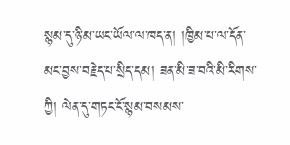སྙམ་དུ་ཉི་མ་ཡང་ཡོལ་ལ་ཁད་ན། །ཁྱིམ་པ་ལ་དོན་མང་བྱས་བརྗེད་པ་སྲིད་དམ། ཟན་མི་ཟ་བའི་མི་རིགས་ཀྱི། ལེན་དུ་གཏང་ངོ་སྙམ་བསམས་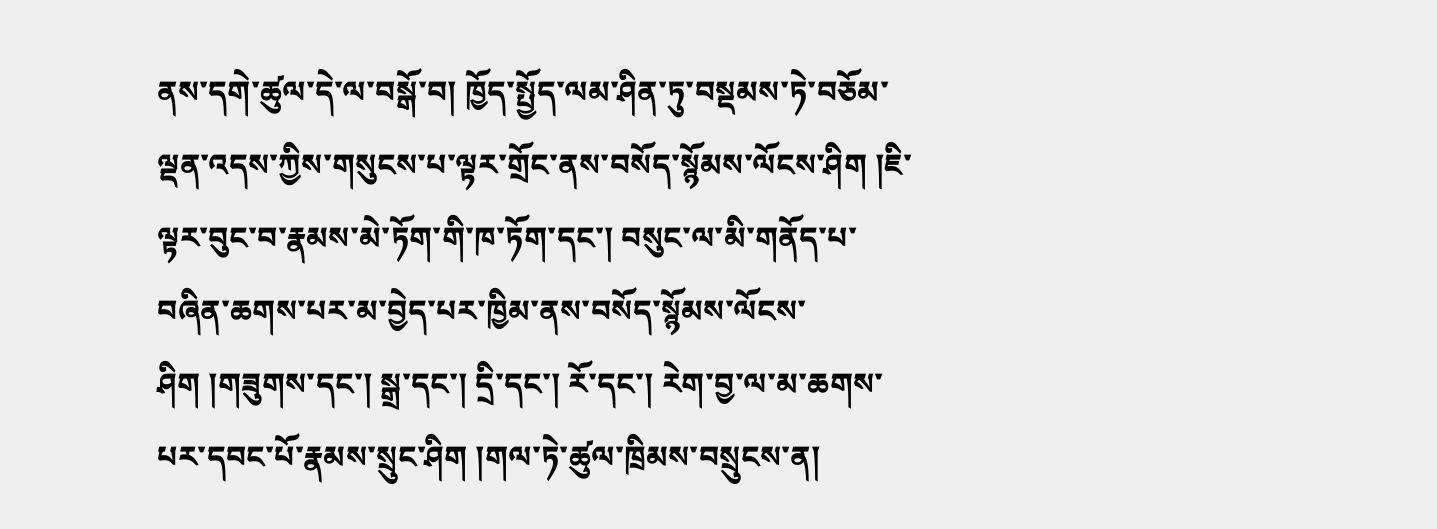ནས་དགེ་ཚུལ་དེ་ལ་བསྒོ་བ། ཁྱོད་སྤྱོད་ལམ་ཤིན་ཏུ་བསྡམས་ཏེ་བཅོམ་ལྡན་འདས་ཀྱིས་གསུངས་པ་ལྟར་གྲོང་ནས་བསོད་སྙོམས་ལོངས་ཤིག །ཇི་ལྟར་བུང་བ་རྣམས་མེ་ཏོག་གི་ཁ་ཏོག་དང་། བསུང་ལ་མི་གནོད་པ་བཞིན་ཆགས་པར་མ་བྱེད་པར་ཁྱིམ་ནས་བསོད་སྙོམས་ལོངས་ཤིག །གཟུགས་དང་། སྒྲ་དང་། དྲི་དང་། རོ་དང་། རེག་བྱ་ལ་མ་ཆགས་པར་དབང་པོ་རྣམས་སྲུང་ཤིག །གལ་ཏེ་ཚུལ་ཁྲིམས་བསྲུངས་ན།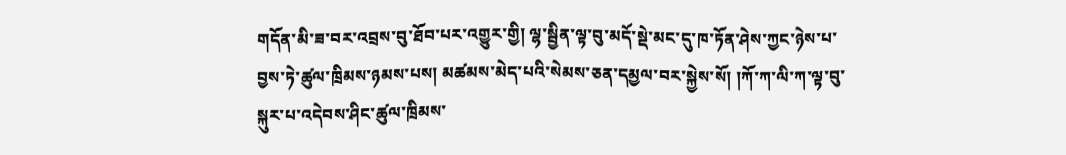གདོན་མི་ཟ་བར་འབྲས་བུ་ཐོབ་པར་འགྱུར་གྱི། ལྷ་སྦྱིན་ལྟ་བུ་མདོ་སྡེ་མང་དུ་ཁ་ཏོན་ཤེས་ཀྱང་ཉེས་པ་བྱས་ཏེ་ཚུལ་ཁྲིམས་ཉམས་པས། མཚམས་མེད་པའི་སེམས་ཅན་དམྱལ་བར་སྐྱེས་སོ། །ཀོ་ཀ་ལི་ཀ་ལྟ་བུ་སྐུར་པ་འདེབས་ཤིང་ཚུལ་ཁྲིམས་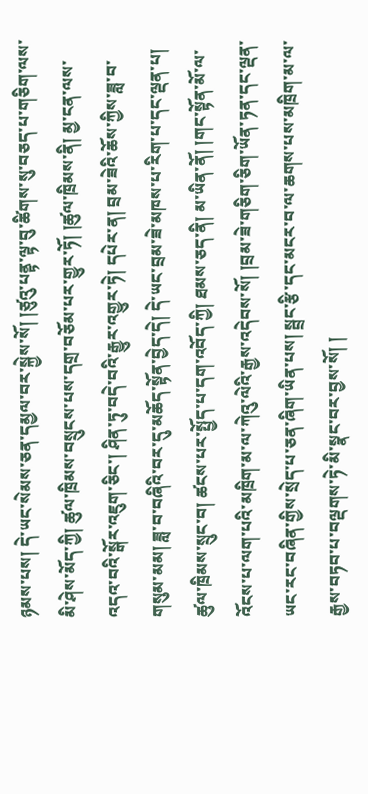ཉམས་པས། དེ་ཡང་སེམས་ཅན་དམྱལ་བར་སྐྱེས་སོ། །ཙུའུ་པནྟ་ལྟ་བུ་ཚིགས་སུ་བཅད་པ་གཅིག་ལས་མི་ཤེས་མོད་ཀྱི། ཚུལ་ཁྲིམས་བསྲུངས་པས་དགྲ་བཅོམ་པར་གྱུར་ཏོ། །ཚུལ་ཁྲིམས་ནི། མྱ་ངན་ལས་འདའ་བའི་སྒོར་འཇུག་ཅིང་། ཤིན་ཏུ་བདེ་བའི་རྒྱུར་འགྱུར་ཏེ། དཔེར་ན། བྲམ་ཟེའི་ཆོས་ཀྱིས་ཟླ་བ་གསུམ་མམ། ཟླ་བ་བཞིའི་བར་དུ་མཆོད་སྟོན་བྱེད་དེ། དེ་ཡང་བྲམ་ཟེ་མཁས་པ་རིག་པ་དང་ལྡན་པ། ཚུལ་ཁྲིམས་སྲུང་བ། ཚངས་པར་སྤྱོད་པ་དག་འབོད་ཀྱི། ཐམས་ཅད་ནི། མ་ཡིན་ནོ། །གང་སྟོན་མོ་ལ་འོངས་པ་ལག་པའི་མཁྲིག་མ་ལ་ཀེའུ་ལེའི་རྒྱས་འདེབས་སོ། །བྲམ་ཟེ་གཅིག་ཅིག་ཡོན་ཏན་དང་ལྡན་ཡང་རང་བཞིན་གྱིས་སྲེད་པ་ཅན་ཞིག་ཡིན་པས། སྦྲང་རྩི་དང་མངར་བ་ལ་ཆགས་པས་མཁྲིག་མ་ལ་རྒྱས་བཏབ་པ་བལྡགས་ཏེ་མི་སྣང་བར་བྱས་སོ། །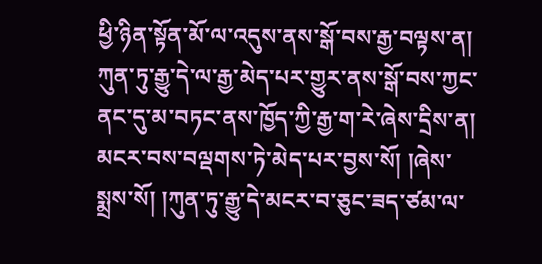ཕྱི་ཉིན་སྟོན་མོ་ལ་འདུས་ནས་སྒོ་བས་རྒྱ་བལྟས་ན། ཀུན་ཏུ་རྒྱུ་དེ་ལ་རྒྱ་མེད་པར་གྱུར་ནས་སྒོ་བས་ཀྱང་ནང་དུ་མ་བཏང་ནས་ཁྱོད་ཀྱི་རྒྱ་ག་རེ་ཞེས་དྲིས་ན། མངར་བས་བལྡགས་ཏེ་མེད་པར་བྱས་སོ། །ཞེས་སྨྲས་སོ། །ཀུན་ཏུ་རྒྱུ་དེ་མངར་བ་ཅུང་ཟད་ཙམ་ལ་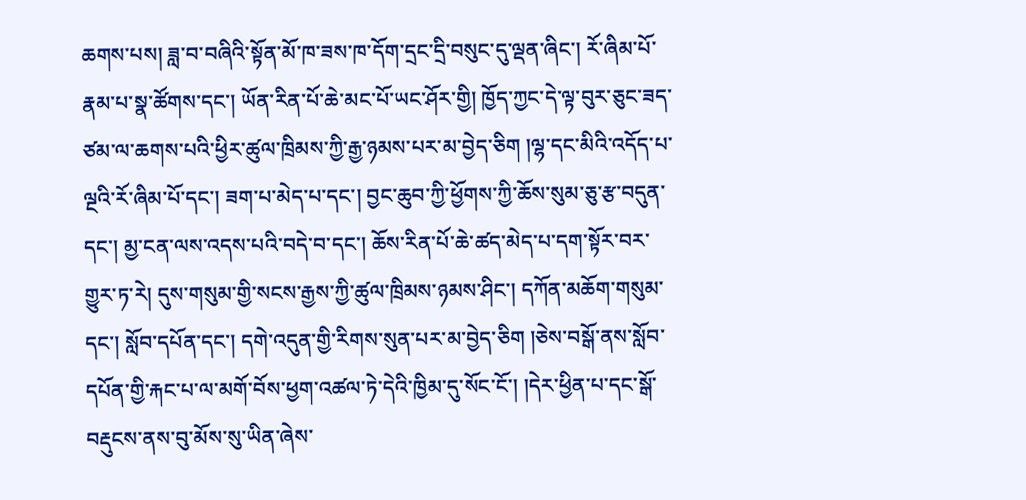ཆགས་པས། ཟླ་བ་བཞིའི་སྟོན་མོ་ཁ་ཟས་ཁ་དོག་དྲང་དྲི་བསུང་དུ་ལྡན་ཞིང་། རོ་ཞིམ་པོ་རྣམ་པ་སྣ་ཚོགས་དང་། ཡོན་རིན་པོ་ཆེ་མང་པོ་ཡང་ཤོར་གྱི། ཁྱོད་ཀྱང་དེ་ལྟ་བུར་ཅུང་ཟད་ཙམ་ལ་ཆགས་པའི་ཕྱིར་ཚུལ་ཁྲིམས་ཀྱི་རྒྱ་ཉམས་པར་མ་བྱེད་ཅིག །ལྷ་དང་མིའི་འདོད་པ་ལྔའི་རོ་ཞིམ་པོ་དང་། ཟག་པ་མེད་པ་དང་། བྱང་ཆུབ་ཀྱི་ཕྱོགས་ཀྱི་ཆོས་སུམ་ཅུ་རྩ་བདུན་དང་། མྱ་ངན་ལས་འདས་པའི་བདེ་བ་དང་། ཆོས་རིན་པོ་ཆེ་ཚད་མེད་པ་དག་སྟོར་བར་གྱུར་ཏ་རེ། དུས་གསུམ་གྱི་སངས་རྒྱས་ཀྱི་ཚུལ་ཁྲིམས་ཉམས་ཤིང་། དཀོན་མཆོག་གསུམ་དང་། སློབ་དཔོན་དང་། དགེ་འདུན་གྱི་རིགས་སུན་པར་མ་བྱེད་ཅིག །ཅེས་བསྒོ་ནས་སློབ་དཔོན་གྱི་རྐང་པ་ལ་མགོ་བོས་ཕྱག་འཚལ་ཏེ་དེའི་ཁྱིམ་དུ་སོང་ངོ་། །དེར་ཕྱིན་པ་དང་སྒོ་བརྡུངས་ནས་བུ་མོས་སུ་ཡིན་ཞེས་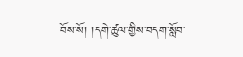བོས་སོ། །དགེ་ཚུལ་གྱིས་བདག་སློབ་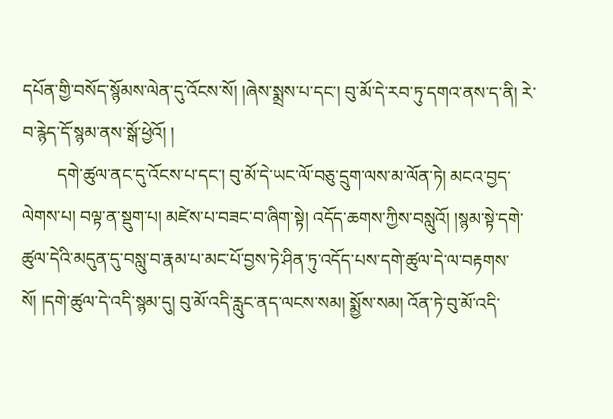དཔོན་གྱི་བསོད་སྙོམས་ལེན་དུ་འོངས་སོ། །ཞེས་སྨྲས་པ་དང་། བུ་མོ་དེ་རབ་ཏུ་དགའ་ནས་ད་ནི། རེ་བ་རྙེད་དོ་སྙམ་ནས་སྒོ་ཕྱེའོ། །
        དགེ་ཚུལ་ནང་དུ་འོངས་པ་དང་། བུ་མོ་དེ་ཡང་ལོ་བཅུ་དྲུག་ལས་མ་ལོན་ཏེ། མངའ་བྱད་ལེགས་པ། བལྟ་ན་སྡུག་པ། མཛེས་པ་བཟང་བ་ཞིག་སྟེ། འདོད་ཆགས་ཀྱིས་བསླུའོ། །སྙམ་སྟེ་དགེ་ཚུལ་དེའི་མདུན་དུ་བསླུ་བ་རྣམ་པ་མང་པོ་བྱས་ཏེ་ཤིན་ཏུ་འདོད་པས་དགེ་ཚུལ་དེ་ལ་བརྟགས་སོ། །དགེ་ཚུལ་དེ་འདི་སྙམ་དུ། བུ་མོ་འདི་རླུང་ནད་ལངས་སམ། སྨྱོས་སམ། འོན་ཏེ་བུ་མོ་འདི་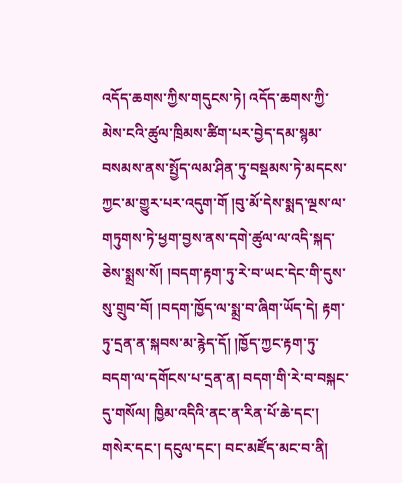འདོད་ཆགས་ཀྱིས་གདུངས་ཏེ། འདོད་ཆགས་ཀྱི་མེས་ངའི་ཚུལ་ཁྲིམས་ཚིག་པར་བྱེད་དམ་སྙམ་བསམས་ནས་སྤྱོད་ལམ་ཤིན་ཏུ་བསྡམས་ཏེ་མདངས་ཀྱང་མ་གྱུར་པར་འདུག་གོ །བུ་མོ་དེས་སྨད་ལྔས་ལ་གཏུགས་ཏེ་ཕྱག་བྱས་ནས་དགེ་ཚུལ་ལ་འདི་སྐད་ཅེས་སྨྲས་སོ། །བདག་རྟག་ཏུ་རེ་བ་ཡང་དེང་གི་དུས་སུ་གྲུབ་བོ། །བདག་ཁྱོད་ལ་སྨྲ་བ་ཞིག་ཡོད་དེ། རྟག་ཏུ་དྲན་ན་སྐབས་མ་རྙེད་དོ། །ཁྱོད་ཀྱང་རྟག་ཏུ་བདག་ལ་དགོངས་པ་དྲན་ན། བདག་གི་རེ་བ་བསྐང་དུ་གསོལ། ཁྱིམ་འདིའི་ནང་ན་རིན་པོ་ཆེ་དང་། གསེར་དང་། དངུལ་དང་། བང་མཛོད་མང་བ་ནི།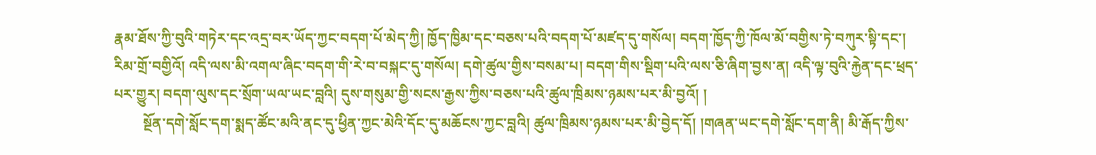རྣམ་ཐོས་ཀྱི་བུའི་གཏེར་དང་འདྲ་བར་ཡོད་ཀྱང་བདག་པོ་མེད་ཀྱི། ཁྱོད་ཁྱིམ་དང་བཅས་པའི་བདག་པོ་མཛད་དུ་གསོལ། བདག་ཁྱོད་ཀྱི་ཁོལ་མོ་བགྱིས་ཏེ་བཀུར་སྟི་དང་། རིམ་གྲོ་བགྱིའོ། འདི་ལས་མི་འགལ་ཞིང་བདག་གི་རེ་བ་བསྐང་དུ་གསོལ། དགེ་ཚུལ་གྱིས་བསམ་པ། བདག་གིས་སྡིག་པའི་ལས་ཅི་ཞིག་བྱས་ན། འདི་ལྟ་བུའི་རྐྱེན་དང་ཕྲད་པར་གྱུར། བདག་ལུས་དང་སྲོག་ཡལ་ཡང་བླའི། དུས་གསུམ་གྱི་སངས་རྒྱས་ཀྱིས་བཅས་པའི་ཚུལ་ཁྲིམས་ཉམས་པར་མི་བྱའོ། །
        སྔོན་དགེ་སློང་དག་སྨད་ཚོང་མའི་ནང་དུ་ཕྱིན་ཀྱང་མེའི་དོང་དུ་མཆོངས་ཀྱང་བླའི། ཚུལ་ཁྲིམས་ཉམས་པར་མི་བྱེད་དོ། །གཞན་ཡང་དགེ་སློང་དག་ནི། མི་རྒོད་ཀྱིས་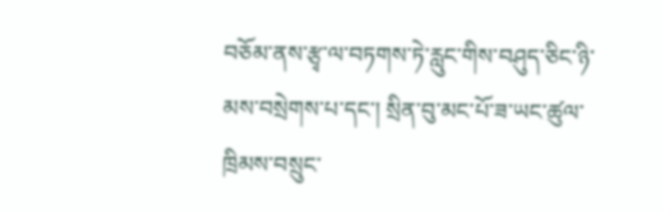བཅོམ་ནས་རྩྭ་ལ་བཏགས་ཏེ་རླུང་གིས་བཤུད་ཅིང་ཉི་མས་བསྲེགས་པ་དང་། སྲིན་བུ་མང་པོ་ཟ་ཡང་ཚུལ་ཁྲིམས་བསྲུང་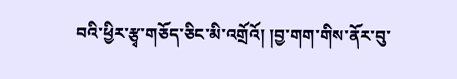བའི་ཕྱིར་རྩྭ་གཅོད་ཅིང་མི་འགྲོའོ། །བྱ་གག་གིས་ནོར་བུ་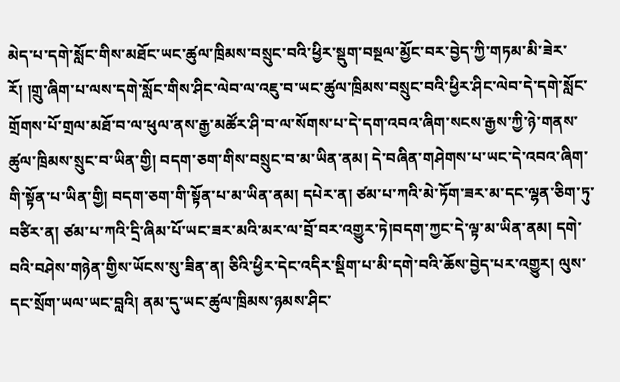མེད་པ་དགེ་སློང་གིས་མཐོང་ཡང་ཚུལ་ཁྲིམས་བསྲུང་བའི་ཕྱིར་སྡུག་བསྔལ་མྱོང་བར་བྱེད་ཀྱི་གཏམ་མི་ཟེར་རོ། །གྲུ་ཞིག་པ་ལས་དགེ་སློང་གིས་ཤིང་ལེབ་ལ་འཇུ་བ་ཡང་ཚུལ་ཁྲིམས་བསྲུང་བའི་ཕྱིར་ཤིང་ལེབ་དེ་དགེ་སློང་གྲོགས་པོ་གྲལ་མཐོ་བ་ལ་ཕུལ་ནས་རྒྱ་མཚོར་ཤི་བ་ལ་སོགས་པ་དེ་དག་འབའ་ཞིག་སངས་རྒྱས་ཀྱི་ཉེ་གནས་ཚུལ་ཁྲིམས་སྲུང་བ་ཡིན་གྱི། བདག་ཅག་གིས་བསྲུང་བ་མ་ཡིན་ནམ། དེ་བཞིན་གཤེགས་པ་ཡང་དེ་འབའ་ཞིག་གི་སྟོན་པ་ཡིན་གྱི། བདག་ཅག་གི་སྟོན་པ་མ་ཡིན་ནམ། དཔེར་ན། ཙམ་པ་ཀའི་མེ་ཏོག་ཟར་མ་དང་ལྷན་ཅིག་ཏུ་བཙིར་ན། ཙམ་པ་ཀའི་དྲི་ཞིམ་པོ་ཡང་ཟར་མའི་མར་ལ་བྲོ་བར་འགྱུར་ཏེ།བདག་ཀྱང་དེ་ལྟ་མ་ཡིན་ནམ། དགེ་བའི་བཤེས་གཉེན་གྱིས་ཡོངས་སུ་ཟིན་ན། ཅིའི་ཕྱིར་དེང་འདིར་སྡིག་པ་མི་དགེ་བའི་ཆོས་བྱེད་པར་འགྱུར། ལུས་དང་སྲོག་ཡལ་ཡང་བླའི། ནམ་དུ་ཡང་ཚུལ་ཁྲིམས་ཉམས་ཤིང་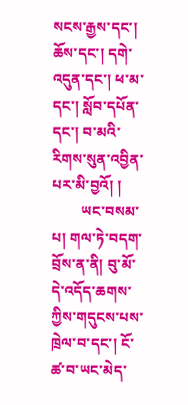སངས་རྒྱས་དང་། ཆོས་དང་། དགེ་འདུན་དང་། ཕ་མ་དང་། སློབ་དཔོན་དང་། བ་མའི་རིགས་སུན་འབྱིན་པར་མི་བྱའོ། །
        ཡང་བསམ་པ། གལ་ཏེ་བདག་བྲོས་ན་ནི། བུ་མོ་དེ་འདོད་ཆགས་ཀྱིས་གདུངས་པས་ཁྲེལ་བ་དང་། ངོ་ཚ་བ་ཡང་མེད་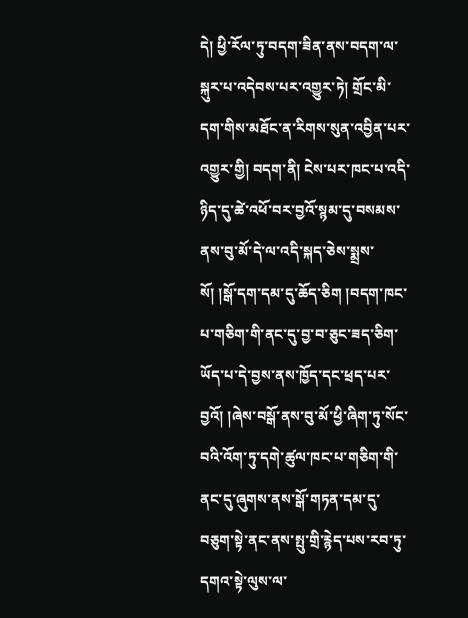དེ། ཕྱི་རོལ་ཏུ་བདག་ཟིན་ནས་བདག་ལ་སྐུར་པ་འདེབས་པར་འགྱུར་ཏེ། གྲོང་མི་དག་གིས་མཐོང་ན་རིགས་སུན་འབྱིན་པར་འགྱུར་གྱི། བདག་ནི། ངེས་པར་ཁང་པ་འདི་ཉིད་དུ་ཚེ་འཕོ་བར་བྱའོ་སྙམ་དུ་བསམས་ནས་བུ་མོ་དེ་ལ་འདི་སྐད་ཅེས་སྨྲས་སོ། །སྒོ་དག་དམ་དུ་ཆོད་ཅིག །བདག་ཁང་པ་གཅིག་གི་ནང་དུ་བྱ་བ་ཅུང་ཟད་ཅིག་ཡོད་པ་དེ་བྱས་ནས་ཁྱོད་དང་ཕྲད་པར་བྱའོ། །ཞེས་བསྒོ་ནས་བུ་མོ་ཕྱི་ཞིག་ཏུ་སོང་བའི་འོག་ཏུ་དགེ་ཚུལ་ཁང་པ་གཅིག་གི་ནང་དུ་ཞུགས་ནས་སྒོ་གཏན་དམ་དུ་བཅུག་སྟེ་ནང་ནས་སྤུ་གྲི་རྙེད་པས་རབ་ཏུ་དགའ་སྟེ་ལུས་ལ་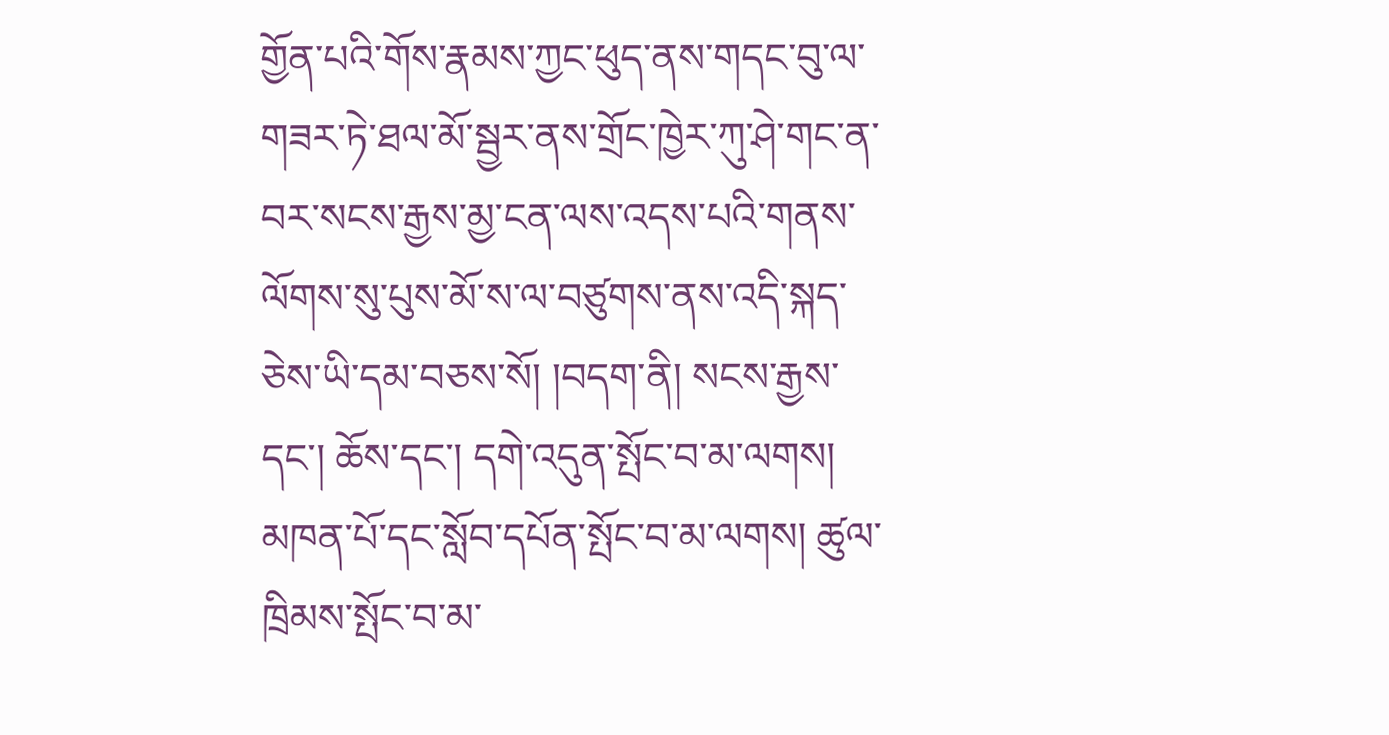གྱོན་པའི་གོས་རྣམས་ཀྱང་ཕུད་ནས་གདང་བུ་ལ་གཟར་ཏེ་ཐལ་མོ་སྦྱར་ནས་གྲོང་ཁྱེར་ཀུ་ཤེ་གང་ན་བར་སངས་རྒྱས་མྱ་ངན་ལས་འདས་པའི་གནས་ལོགས་སུ་པུས་མོ་ས་ལ་བཙུགས་ནས་འདི་སྐད་ཅེས་ཡི་དམ་བཅས་སོ། །བདག་ནི། སངས་རྒྱས་དང་། ཆོས་དང་། དགེ་འདུན་སྤོང་བ་མ་ལགས། མཁན་པོ་དང་སློབ་དཔོན་སྤོང་བ་མ་ལགས། ཚུལ་ཁྲིམས་སྤོང་བ་མ་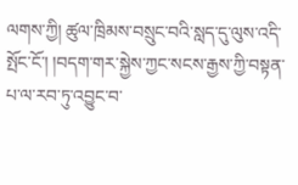ལགས་ཀྱི། ཚུལ་ཁྲིམས་བསྲུང་བའི་སླད་དུ་ལུས་འདི་སྤོང་ངོ་། །བདག་གར་སྐྱེས་ཀྱང་སངས་རྒྱས་ཀྱི་བསྟན་པ་ལ་རབ་ཏུ་འབྱུང་བ་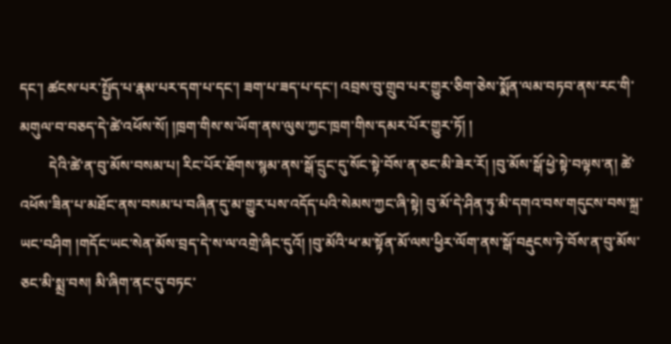དང་། ཚངས་པར་སྤྱོད་པ་རྣམ་པར་དག་པ་དང་། ཟག་པ་ཟད་པ་དང་། འབྲས་བུ་གྲུབ་པར་གྱུར་ཅིག་ཅེས་སྨོན་ལམ་བཏབ་ནས་རང་གི་མགུལ་བ་བཅད་དེ་ཚེ་འཕོས་སོ། །ཁྲག་གིས་ས་ཡོག་ནས་ལུས་ཀྱང་ཁྲག་གིས་དམར་པོར་གྱུར་ཏོ། །
        དེའི་ཚེ་ན་བུ་མོས་བསམ་པ། རིང་པོར་ཐོགས་སྙམ་ནས་སྒོ་དྲུང་དུ་སོང་སྟེ་བོས་ན་ཅང་མི་ཟེར་རོ། །བུ་མོས་སྒོ་ཕྱེ་སྟེ་བལྟས་ན། ཚེ་འཕོས་ཟིན་པ་མཐོང་ནས་བསམ་པ་བཞིན་དུ་མ་གྱུར་པས་འདོད་པའི་སེམས་ཀྱང་ཞི་སྟེ། བུ་མོ་དེ་ཤིན་ཏུ་མི་དགའ་བས་གདུངས་བས་སྐྲ་ཡང་བཤིག །གདོང་ཡང་སེན་མོས་བྲད་དེ་ས་ལ་འགྲེ་ཞིང་དུའོ། །བུ་མོའི་ཕ་མ་སྟོན་མོ་ལས་ཕྱིར་ལོག་ནས་སྒོ་བརྡུངས་ཏེ་བོས་ན་བུ་མོས་ཅང་མི་སྨྲ་བས། མི་ཞིག་ནང་དུ་བཏང་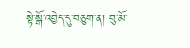སྟེ་སྒོ་འབྱེད་དུ་བཅུག་ན། བུ་མོ་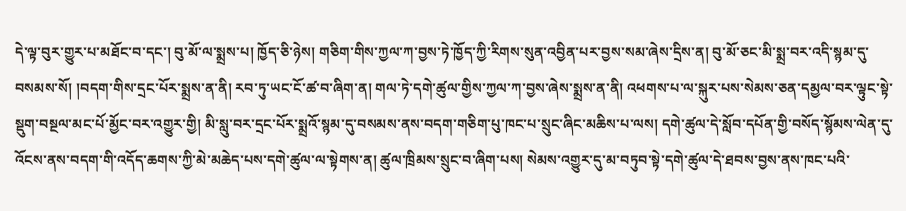དེ་ལྟ་བུར་གྱུར་པ་མཐོང་བ་དང་། བུ་མོ་ལ་སྨྲས་པ། ཁྱོད་ཅི་ཉེས། གཅིག་གིས་ཀྱལ་ཀ་བྱས་ཏེ་ཁྱོད་ཀྱི་རིགས་སུན་འབྱིན་པར་བྱས་སམ་ཞེས་དྲིས་ན། བུ་མོ་ཅང་མི་སྨྲ་བར་འདི་སྙམ་དུ་བསམས་སོ། །བདག་གིས་དྲང་པོར་སྨྲས་ན་ནི། རབ་ཏུ་ཡང་ངོ་ཚ་བ་ཞིག་ན། གལ་ཏེ་དགེ་ཚུལ་གྱིས་ཀྱལ་ཀ་བྱས་ཞེས་སྨྲས་ན་ནི། འཕགས་པ་ལ་སྐུར་པས་སེམས་ཅན་དམྱལ་བར་ལྟུང་སྟེ་སྡུག་བསྔལ་མང་པོ་མྱོང་བར་འགྱུར་གྱི། མི་སླུ་བར་དྲང་པོར་སྨྲའོ་སྙམ་དུ་བསམས་ནས་བདག་གཅིག་པུ་ཁང་པ་སྲུང་ཞིང་མཆིས་པ་ལས། དགེ་ཚུལ་དེ་སློབ་དཔོན་གྱི་བསོད་སྙོམས་ལེན་དུ་འོངས་ནས་བདག་གི་འདོད་ཆགས་ཀྱི་མེ་མཆེད་པས་དགེ་ཚུལ་ལ་སྟེགས་ན། ཚུལ་ཁྲིམས་སྲུང་བ་ཞིག་པས། སེམས་འགྱུར་དུ་མ་བཏུབ་སྟེ་དགེ་ཚུལ་དེ་ཐབས་བྱས་ནས་ཁང་པའི་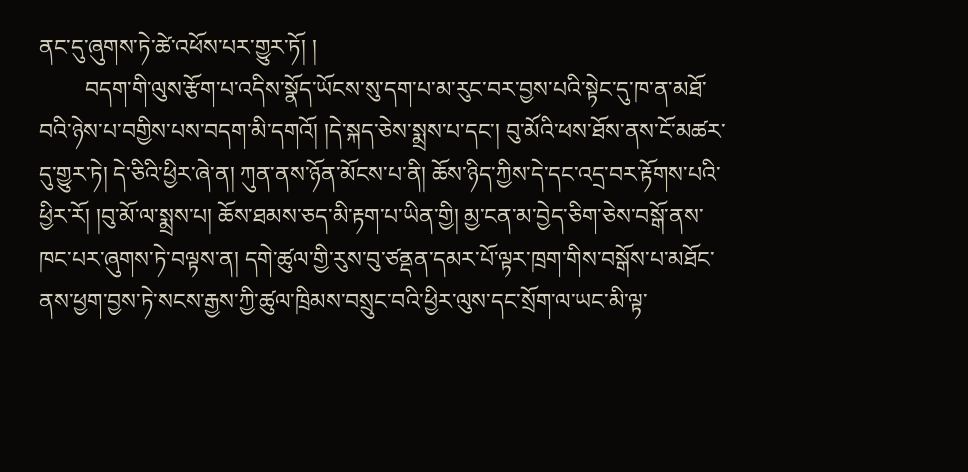ནང་དུ་ཞུགས་ཏེ་ཚེ་འཕོས་པར་གྱུར་ཏོ། །
        བདག་གི་ལུས་རྩོག་པ་འདིས་སྣོད་ཡོངས་སུ་དག་པ་མ་རུང་བར་བྱས་པའི་སྟེང་དུ་ཁ་ན་མཐོ་བའི་ཉེས་པ་བགྱིས་པས་བདག་མི་དགའོ། །དེ་སྐད་ཅེས་སྨྲས་པ་དང་། བུ་མོའི་ཕས་ཐོས་ནས་ངོ་མཚར་དུ་གྱུར་ཏེ། དེ་ཅིའི་ཕྱིར་ཞེ་ན། ཀུན་ནས་ཉོན་མོངས་པ་ནི། ཆོས་ཉིད་ཀྱིས་དེ་དང་འདྲ་བར་རྟོགས་པའི་ཕྱིར་རོ། །བུ་མོ་ལ་སྨྲས་པ། ཆོས་ཐམས་ཅད་མི་རྟག་པ་ཡིན་གྱི། མྱ་ངན་མ་བྱེད་ཅིག་ཅེས་བསྒོ་ནས་ཁང་པར་ཞུགས་ཏེ་བལྟས་ན། དགེ་ཚུལ་གྱི་རུས་བུ་ཙནྡན་དམར་པོ་ལྟར་ཁྲག་གིས་བསྒོས་པ་མཐོང་ནས་ཕྱག་བྱས་ཏེ་སངས་རྒྱས་ཀྱི་ཚུལ་ཁྲིམས་བསྲུང་བའི་ཕྱིར་ལུས་དང་སྲོག་ལ་ཡང་མི་ལྟ་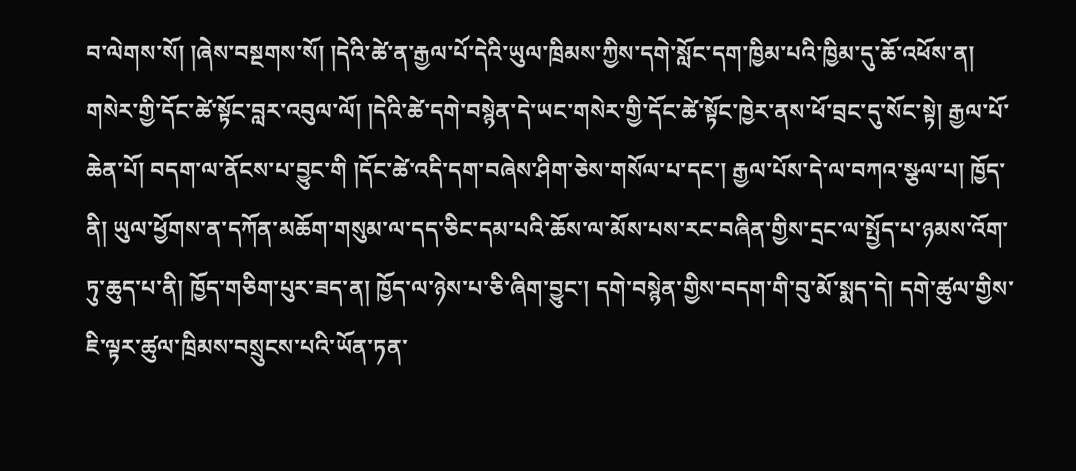བ་ལེགས་སོ། །ཞེས་བསྔགས་སོ། །དེའི་ཚེ་ན་རྒྱལ་པོ་དེའི་ཡུལ་ཁྲིམས་ཀྱིས་དགེ་སློང་དག་ཁྱིམ་པའི་ཁྱིམ་དུ་ཆོ་འཕོས་ན། གསེར་གྱི་དོང་ཚེ་སྟོང་བླར་འབུལ་ལོ། །དེའི་ཚེ་དགེ་བསྙེན་དེ་ཡང་གསེར་གྱི་དོང་ཚེ་སྟོང་ཁྱེར་ནས་ཕོ་བྲང་དུ་སོང་སྟེ། རྒྱལ་པོ་ཆེན་པོ། བདག་ལ་ནོངས་པ་བྱུང་གི །དོང་ཚེ་འདི་དག་བཞེས་ཤིག་ཅེས་གསོལ་པ་དང་། རྒྱལ་པོས་དེ་ལ་བཀའ་སྩལ་པ། ཁྱོད་ནི། ཡུལ་ཕྱོགས་ན་དཀོན་མཆོག་གསུམ་ལ་དད་ཅིང་དམ་པའི་ཆོས་ལ་མོས་པས་རང་བཞིན་གྱིས་དྲང་ལ་སྤྱོད་པ་ཉམས་འོག་ཏུ་ཆུད་པ་ནི། ཁྱོད་གཅིག་པུར་ཟད་ན། ཁྱོད་ལ་ཉེས་པ་ཅི་ཞིག་བྱུང་། དགེ་བསྙེན་གྱིས་བདག་གི་བུ་མོ་སྨད་དེ། དགེ་ཚུལ་གྱིས་ཇི་ལྟར་ཚུལ་ཁྲིམས་བསྲུངས་པའི་ཡོན་ཏན་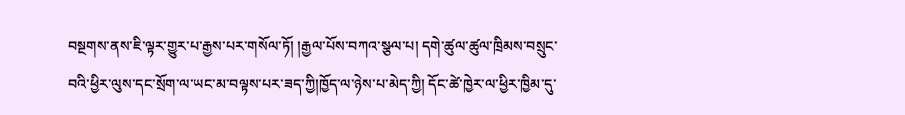བསྔགས་ནས་ཇི་ལྟར་གྱུར་པ་རྒྱས་པར་གསོལ་ཏོ། །རྒྱལ་པོས་བཀའ་སྩལ་པ། དགེ་ཚུལ་ཚུལ་ཁྲིམས་བསྲུང་བའི་ཕྱིར་ལུས་དང་སྲོག་ལ་ཡང་མ་བལྟས་པར་ཟད་ཀྱི།ཁྱོད་ལ་ཉེས་པ་མེད་ཀྱི། དོང་ཚེ་ཁྱེར་ལ་ཕྱིར་ཁྱིམ་དུ་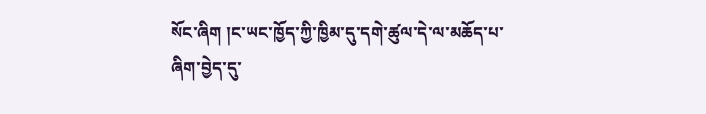སོང་ཞིག །ང་ཡང་ཁྱོད་ཀྱི་ཁྱིམ་དུ་དགེ་ཚུལ་དེ་ལ་མཆོད་པ་ཞིག་བྱེད་དུ་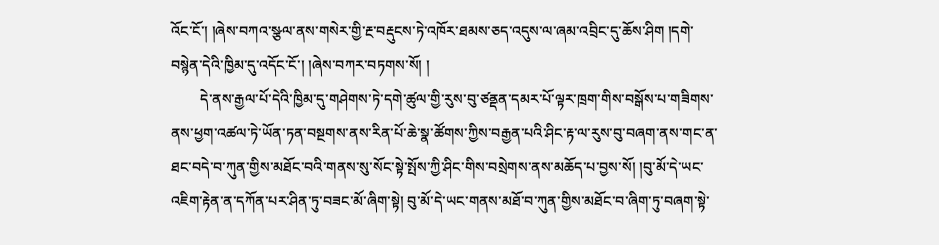འོང་ངོ་། །ཞེས་བཀའ་སྩལ་ནས་གསེར་གྱི་རྔ་བརྡུངས་ཏེ་འཁོར་ཐམས་ཅད་འདུས་ལ་ཞམ་འབྲིང་དུ་ཆོས་ཤིག །དགེ་བསྙེན་དེའི་ཁྱིམ་དུ་འདོང་ངོ་། །ཞེས་བཀར་བཏགས་སོ། །
        དེ་ནས་རྒྱལ་པོ་དེའི་ཁྱིམ་དུ་གཤེགས་ཏེ་དགེ་ཚུལ་གྱི་རུས་བུ་ཙནྡན་དམར་པོ་ལྟར་ཁྲག་གིས་བསྒོས་པ་གཟིགས་ནས་ཕྱག་འཚལ་ཏེ་ཡོན་ཏན་བསྔགས་ནས་རིན་པོ་ཆེ་སྣ་ཚོགས་ཀྱིས་བརྒྱན་པའི་ཤིང་རྟ་ལ་རུས་བུ་བཞག་ནས་གང་ན་ཐང་བདེ་བ་ཀུན་གྱིས་མཐོང་བའི་གནས་སུ་སོང་སྟེ་སྤོས་ཀྱི་ཤིང་གིས་བསྲེགས་ནས་མཆོད་པ་བྱས་སོ། །བུ་མོ་དེ་ཡང་འཇིག་རྟེན་ན་དཀོན་པར་ཤིན་ཏུ་བཟང་མོ་ཞིག་སྟེ། བུ་མོ་དེ་ཡང་གནས་མཐོ་བ་ཀུན་གྱིས་མཐོང་བ་ཞིག་ཏུ་བཞག་སྟེ་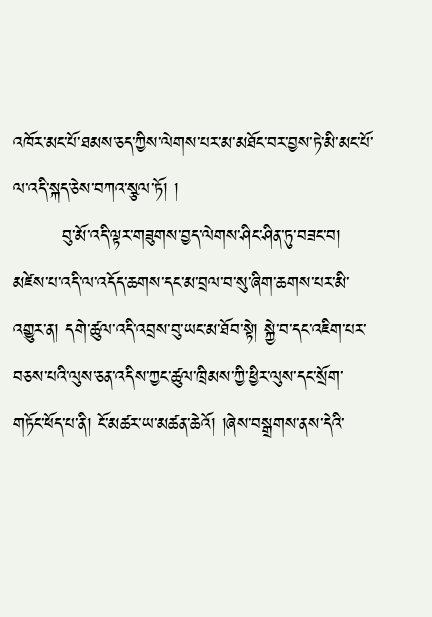འཁོར་མང་པོ་ཐམས་ཅད་ཀྱིས་ལེགས་པར་མ་མཐོང་བར་བྱས་ཏེ་མི་མང་པོ་ལ་འདི་སྐད་ཅེས་བཀའ་སྩལ་ཏོ། །
        བུ་མོ་འདི་ལྟར་གཟུགས་བྱད་ལེགས་ཤིང་ཤིན་ཏུ་བཟང་བ། མཛེས་པ་འདི་ལ་འདོད་ཆགས་དང་མ་བྲལ་བ་སུ་ཞིག་ཆགས་པར་མི་འགྱུར་ན། དགེ་ཚུལ་འདི་འབྲས་བུ་ཡང་མ་ཐོབ་སྟེ། སྐྱེ་བ་དང་འཇིག་པར་བཅས་པའི་ལུས་ཅན་འདིས་ཀྱང་ཚུལ་ཁྲིམས་ཀྱི་ཕྱིར་ལུས་དང་སྲོག་གཏོང་ཕོད་པ་ནི། ངོ་མཚར་ཡ་མཚན་ཆེའོ། །ཞེས་བསྒྲགས་ནས་དེའི་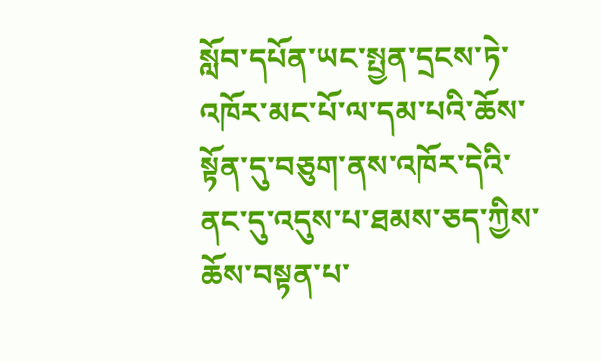སློབ་དཔོན་ཡང་སྤྱན་དྲངས་ཏེ་འཁོར་མང་པོ་ལ་དམ་པའི་ཆོས་སྟོན་དུ་བཅུག་ནས་འཁོར་དེའི་ནང་དུ་འདུས་པ་ཐམས་ཅད་ཀྱིས་ཆོས་བསྟན་པ་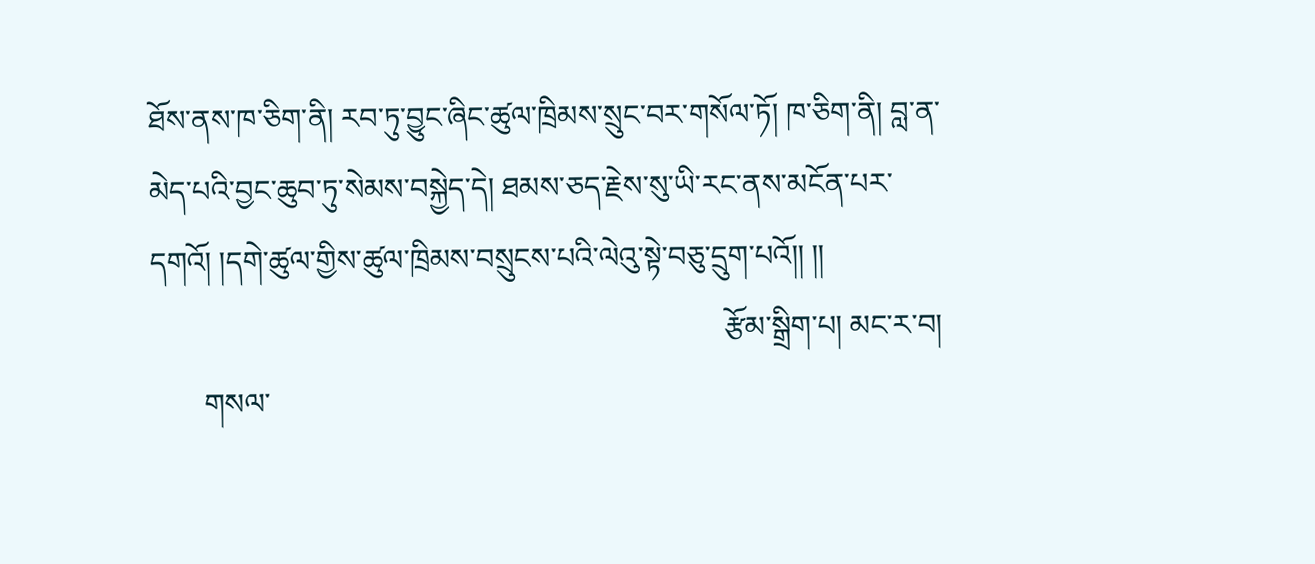ཐོས་ནས་ཁ་ཅིག་ནི། རབ་ཏུ་བྱུང་ཞིང་ཚུལ་ཁྲིམས་སྲུང་བར་གསོལ་ཏོ། ཁ་ཅིག་ནི། བླ་ན་མེད་པའི་བྱང་ཆུབ་ཏུ་སེམས་བསྐྱེད་དེ། ཐམས་ཅད་རྗེས་སུ་ཡི་རང་ནས་མངོན་པར་དགའོ། །དགེ་ཚུལ་གྱིས་ཚུལ་ཁྲིམས་བསྲུངས་པའི་ལེའུ་སྟེ་བཅུ་དྲུག་པའོ།། །།
                                                                            རྩོམ་སྒྲིག་པ། མང་ར་བ།
       གསལ་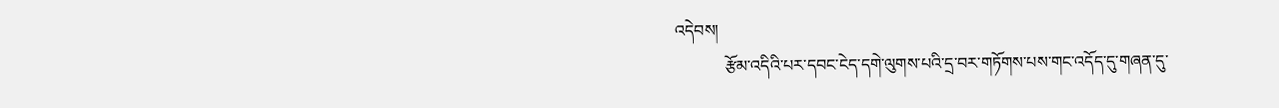འདེབས།
            རྩོམ་འདིའི་པར་དབང་ངེད་དགེ་ལུགས་པའི་དྲ་བར་གཏོགས་པས་གང་འདོད་དུ་གཞན་དུ་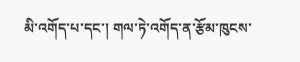མི་འགོད་པ་དང་། གལ་ཏེ་འགོད་ན་རྩོམ་ཁུངས་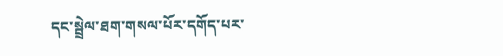དང་སྦྲེལ་ཐག་གསལ་པོར་དགོད་པར་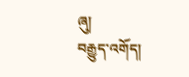ཞུ།
བརྒྱུད་འགོད།